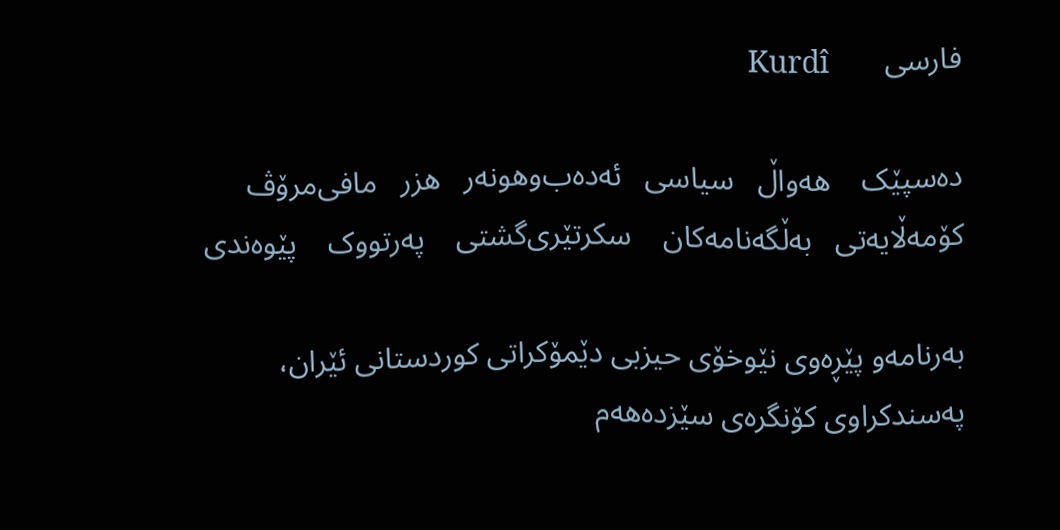فارسی       Kurdî

ده‌سپێک    هه‌واڵ   سیاسی   ئه‌ده‌ب‌وهونه‌ر   هزر   مافی‌مرۆڤ    کۆمه‌ڵایه‌تی   به‌ڵگه‌نامه‌کان    سکرتێری‌گشتی    په‌رتووک    پێوه‌ندی

به‌رنامه‌‌و پێڕه‌وی‌ نێوخۆی‌ حیزبی‌ دێمۆكراتی‌ كوردستانی‌ ئێران، په‌سندكراوی‌ كۆنگره‌ی‌ سێزده‌هه‌م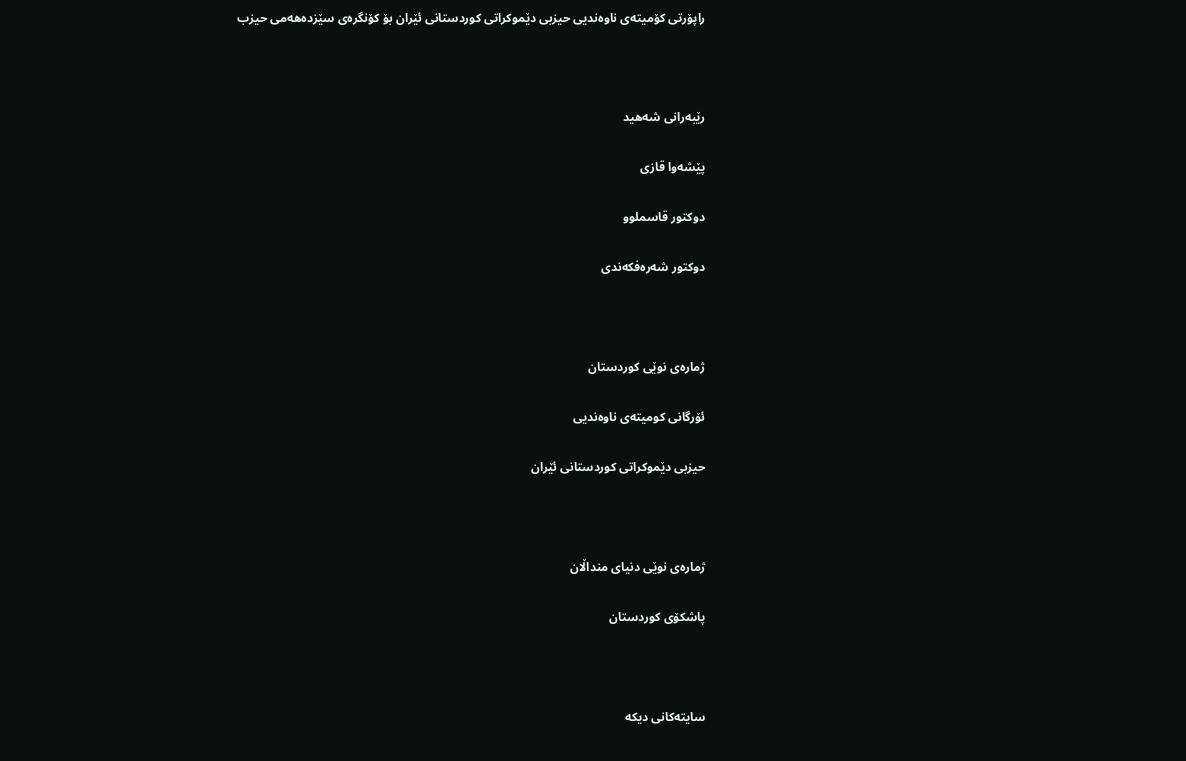راپۆرتی‌ كۆمیته‌ی‌ ناوه‌ندیی‌ حیزبی‌ دێموكراتی‌ كوردستانی‌ ئێران بۆ كۆنگره‌ی‌ سێزده‌هه‌می‌ حیزب



رێبه‌رانی شه‌هید

پێشه‌وا قازی‌

دوكتور قاسملوو

دوكتور شه‌ره‌فکه‌ندی



ژماره‌ی نوێی كوردستان

ئۆرگانی كومیته‌ی ناوه‌ندیی

حیزبی دێموكراتی كوردستانی ئێران



ژماره‌ی نوێی دنیای منداڵان

پاشكۆی كوردستان



سایته‌کانی دیکه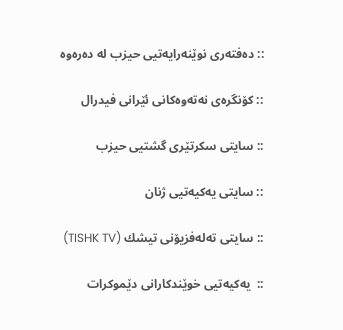:: ده‌فته‌ری نوێنه‌رایه‌تیی حیزب له ده‌ره‌وه

:: كۆنگره‌ی‌ نه‌ته‌وه‌كانی‌ ئێرانی‌ فیدرال

:: سایتی سکرتێری گشتیی حیزب

:: سایتی یه‌كیه‌تیی ژنان

:: سایتی ته‌له‌فزیۆنی‌ تیشك (TISHK TV)

::  یه‌كیه‌تیی‌ خوێندكارانی‌ دێموكرات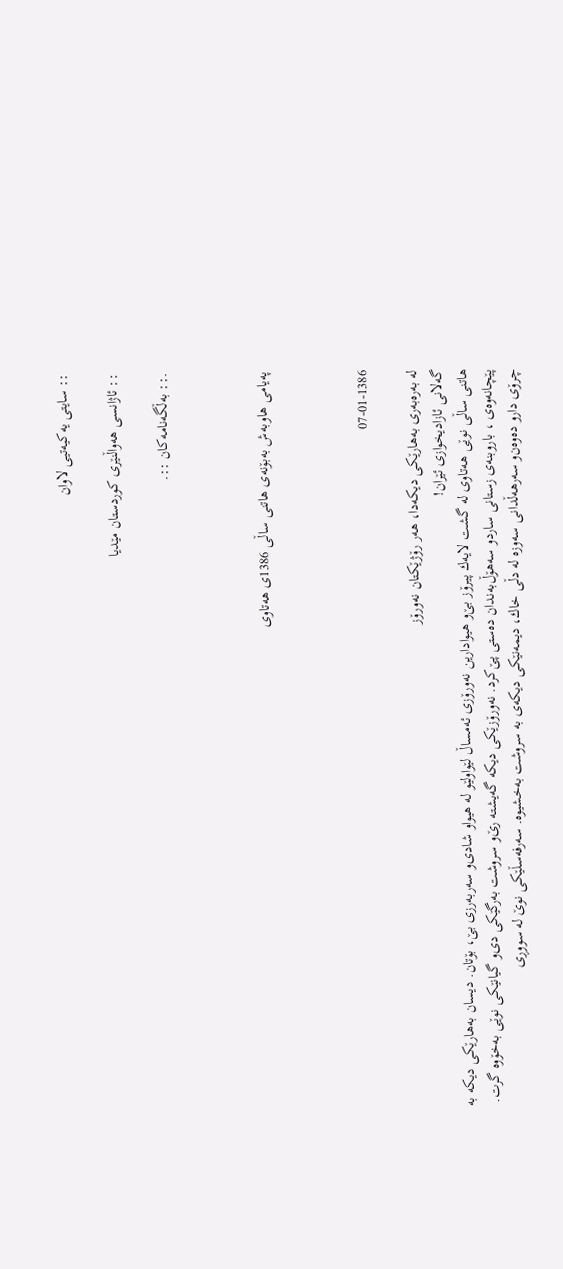:: سایتی یه‌کیه‌تیی لاوان

:: ئاژانسی هه‌واڵنێری كوردستان مێدیا

.:: به‌ڵگه‌نامه‌کان ::.



په‌یامی‌ هاوبه‌ش به‌بۆنه‌ی‌ هاتنی‌ ساڵی‌ 1386ی‌ هه‌تاوی‌



07-01-1386

له‌ به‌ره‌به‌ری‌ به‌هارێكی‌ دیكه‌دا، هه‌ر رۆژێكتان نه‌ورۆز
گه‌لانی‌ ئازادیخوازی‌ ئێران!
هاتنی‌ ساڵی‌ نوێی‌ هه‌تاوی‌ له‌ گشت لایه‌ك پیرۆز بێ‌‌و هیوادارین نه‌ورۆزی‌ ئه‌مساڵ‌ لێواولێو له‌ هیواو شادی‌‌و سه‌ربه‌رزی‌ بێ‌، بۆتان. دیسان به‌هارێكی‌ دیكه‌ به‌ پێچانه‌وه‌ی‌ ، باروبنه‌ی‌ زستانی‌ سارد‌و سه‌هۆڵ‌به‌ندان ده‌ستی‌ پێ‌كرد. نه‌ورۆزێكی‌ دیكه‌ گه‌یشته‌ رێ‌‌و سروشت به‌رگێكی‌ دی‌‌و گیانێكی‌ نوێی‌ به‌خۆوه‌ گرت. چرۆی‌ دارو ده‌وه‌ن‌و سه‌رهه‌ڵدانی‌ سه‌وزه‌ له‌ دڵی‌ خاك، دیمه‌نێكی‌ دیكه‌ی‌ به‌ سروشت به‌خشیوه‌. سه‌رفه‌سڵێكی‌ نوێ‌ له‌ سووڕی‌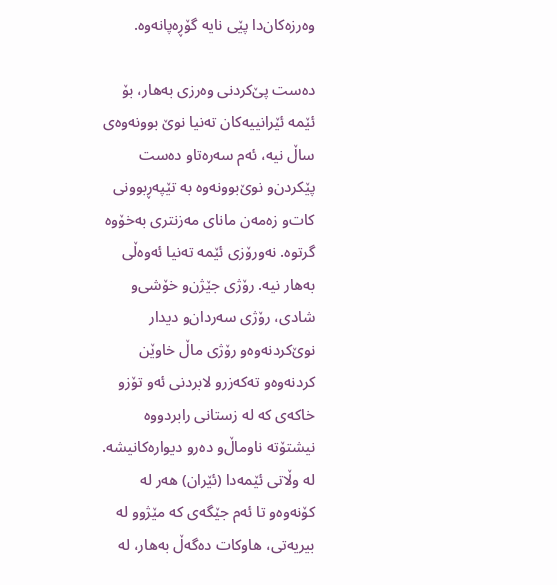وه‌رزه‌كان‌دا پێی‌ نایه‌ گۆڕه‌پانه‌وه‌.

ده‌ست پێ‌كردنی‌ وه‌رزی‌ به‌هار، بۆ ئێمه‌ ئێرانییه‌كان ته‌نیا نوێ‌ بوونه‌وه‌ی‌ ساڵ‌ نیه‌، ئه‌م سه‌ره‌تا‌و ده‌ست پێكردن‌و نوێ‌بوونه‌وه‌ به‌ تێپه‌ڕبوونی‌ كات‌و زه‌مه‌ن مانای‌ مه‌زنتری‌ به‌خۆوه‌ گرتوه‌. نه‌ورۆزی‌ ئێمه‌ ته‌نیا ئه‌وه‌ڵی‌ به‌هار نیه‌. رۆژی‌ جێژن‌و خۆشی‌‌و شادی‌، رۆژی‌ سه‌ردان‌و دیدار نوێ‌كردنه‌وه‌‌و رۆژی‌ ماڵ‌ خاوێن كردنه‌وه‌و ته‌كه‌زر‌و لابردنی‌ ئه‌و تۆز‌و خاكه‌ی‌ كه‌ له‌ زستانی‌ رابردووه‌ نیشتۆته‌ ناوماڵ‌‌و ده‌رو دیواره‌كانیشه‌. له‌ وڵاتی‌ ئێمه‌دا (ئێران) هه‌ر له‌ كۆنه‌وه‌‌و تا ئه‌م جێگه‌ی‌ كه‌ مێژوو له‌ بیریه‌تی‌، هاوكات ده‌گه‌ڵ‌ به‌هار، له‌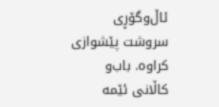ئاڵ‌وگۆڕی‌ سروشت پێشوازی‌ كراوه‌. باب‌و كاڵانی‌ ئێمه‌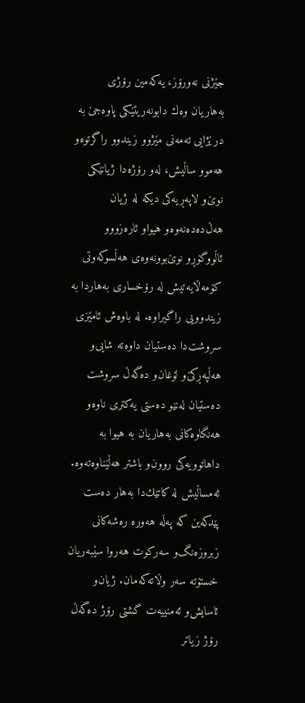جێژنی‌ نه‌ورۆز، یه‌كه‌مین رۆژی‌ به‌هاریان وه‌ك دابونه‌ریتێكی‌ پاوه‌جێ‌ به‌ درێژایی‌ ته‌مه‌نی‌ مێژوو زیندوو راگرتوه‌‌و هه‌موو ساڵیش، له‌و رۆژه‌دا ژیانێكی‌ نوێ‌‌و لاپه‌ڕیه‌كی‌ دیكه‌ له‌ ژیان هه‌ڵ‌ده‌ده‌نه‌وه‌‌و هیواو ئاره‌زوو‌و ئاڵووگۆڕ‌و نوێ‌بوونه‌وه‌ی‌ هه‌ڵسوكه‌وتی‌ كۆمه‌ڵایه‌تیش له‌ رۆخساری‌ به‌هاردا به‌ زیندوویی‌ راگیراوه‌. له‌ باوه‌ش ئامێزی‌ سروشت‌دا ده‌ستیان داوه‌ته‌ شایی‌‌و هه‌ڵپه‌ڕكێ‌و لۆغان‌و ده‌گه‌ڵ‌ سروشت ده‌ستیان له‌نێو ده‌ستی‌ یه‌كتری‌ ناوه‌و هه‌نگاوه‌كانی‌ به‌هاریان به‌ هیوا به‌ داهاتوویه‌كی‌ روون‌و باشتر هه‌ڵێناوه‌ته‌وه‌.
ئه‌مساڵیش له‌ كاتێك‌دا به‌هار ده‌ست پێدكه‌ین كه‌ په‌ڵه‌ هه‌وره‌ ره‌شه‌كانی‌ زبروزه‌نگ‌و سه‌ركوت هه‌روا سێبه‌ریان خستۆته‌ سه‌ر وڵاته‌كه‌مان. ژیان‌و ئاسایش‌و ئه‌منییه‌ت گشتی‌ رۆژ ده‌گه‌ڵ‌ رۆژ زیاتر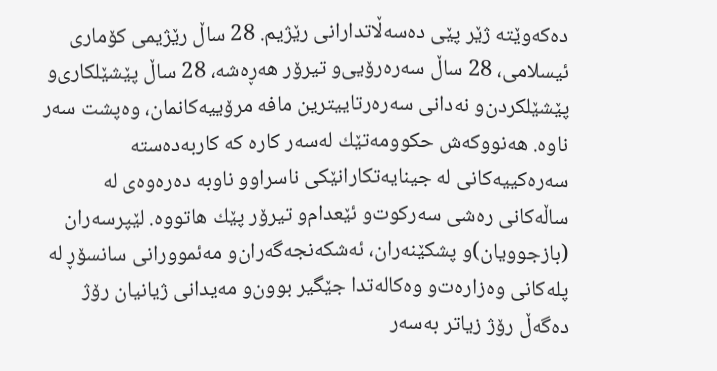ده‌كه‌وێته‌ ژێر پێی‌ ده‌سه‌ڵاتدارانی‌ رێژیم. 28 ساڵ‌ رێژیمی‌ كۆماری‌ ئیسلامی‌، 28 ساڵ‌ سه‌ره‌رۆیی‌‌و تیرۆر هه‌ڕه‌شه‌، 28 ساڵ‌ پێشێلكاری‌‌و پێشێلكردن‌و نه‌دانی‌ سه‌ره‌رتاییترین مافه‌ مرۆییه‌كانمان، وه‌پشت سه‌ر ناوه‌. هه‌نووكه‌ش حكوومه‌تێك له‌سه‌ر كاره‌ كه‌ كاربه‌ده‌سته‌ سه‌ره‌كییه‌كانی‌ له‌ جینایه‌تكارانێكی‌ ناسراو‌و ناوبه‌ ده‌ره‌وه‌ی‌ له‌ ساڵه‌كانی‌ ره‌شی‌ سه‌ركوت‌و ئێعدام‌و تیرۆر پێك هاتووه‌. لێپرسه‌ران (بازجوویان)و پشكێنه‌ران، ئه‌شكه‌نجه‌گه‌ران‌و مه‌ئموورانی‌ سانسۆڕ له‌ پله‌كانی‌ وه‌زاره‌ت‌و وه‌كاله‌تدا جێگیر بوون‌و مه‌یدانی‌ ژیانیان رۆژ ده‌گه‌ڵ‌ رۆژ زیاتر به‌سه‌ر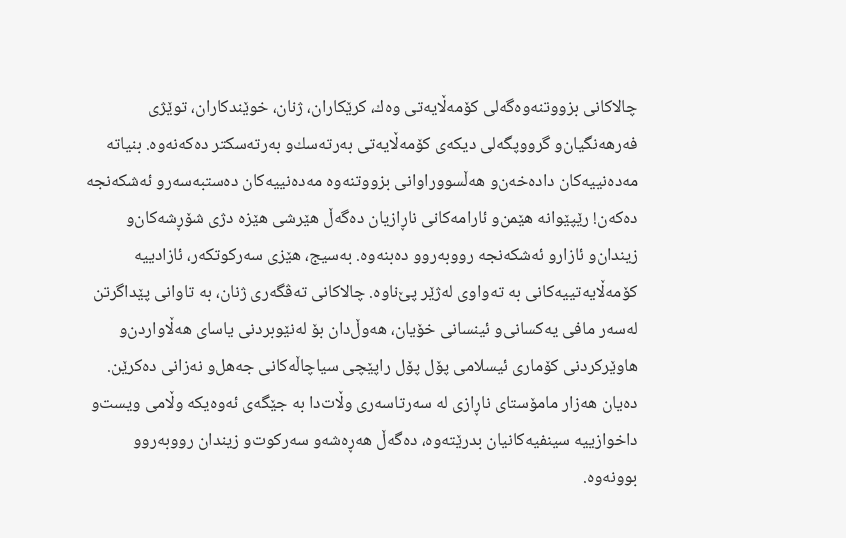چالاكانی‌ بزووتنه‌وه‌گه‌لی‌ كۆمه‌ڵایه‌تی‌ وه‌ك، كرێكاران، ژنان، خوێندكاران، توێژی‌ فه‌رهه‌نگیان‌و گرووپگه‌لی‌ دیكه‌ی‌ كۆمه‌ڵایه‌تی‌ به‌رته‌سك‌و به‌رته‌سكتر ده‌كه‌نه‌وه‌. بنیاته‌ مه‌ده‌نییه‌كان داده‌خه‌ن‌و هه‌ڵسووراوانی‌ بزووتنه‌وه‌ مه‌ده‌نییه‌كان ده‌ستبه‌سه‌رو ئه‌شكه‌نجه‌ ده‌كه‌ن! رێپێوانه‌ هێمن‌و ئارامه‌كانی‌ ناڕازیان ده‌گه‌ڵ‌ هێرشی‌ هێزه‌ دژی‌ شۆڕشه‌كان‌و زیندان‌و ئازارو ئه‌شكه‌نجه‌ رووبه‌روو ده‌بنه‌وه‌. به‌سیج، هێزی‌ سه‌ركوتكه‌ر، ئازادییه‌ كۆمه‌ڵایه‌تییه‌كانی‌ به‌ ته‌واوی‌ له‌ژێر پێ‌ناوه‌. چالاكانی‌ ته‌ڤگه‌ری‌ ژنان، به‌ تاوانی‌ پێداگرتن له‌سه‌ر مافی‌ یه‌كسانی‌‌و ئینسانی‌ خۆیان، هه‌وڵ‌دان بۆ له‌نێوبردنی‌ یاسای‌ هه‌ڵاواردن‌و هاوێركردنی‌ كۆماری‌ ئیسلامی‌ پۆل پۆل راپێچی‌ سیاچاڵه‌كانی‌ جه‌هل‌و نه‌زانی‌ ده‌كرێن. ده‌یان هه‌زار مامۆستای‌ ناڕازی‌ له‌ سه‌رتاسه‌ری‌ وڵات‌دا به‌ جێگه‌ی‌ ئه‌وه‌یكه‌ وڵامی‌ ویست‌و داخوازییه‌ سینفیه‌كانیان بدرێته‌وه‌، ده‌گه‌ڵ‌ هه‌ڕه‌شه‌‌و سه‌ركوت‌و زیندان رووبه‌روو بوونه‌وه‌.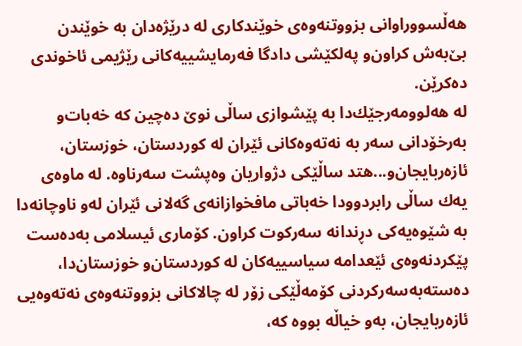هه‌ڵسووراوانی‌ بزووتنه‌وه‌ی‌ خوێندكاری‌ له‌ درێژه‌دان به‌ خوێندن بێ‌به‌ش كراون‌و په‌لكێشی‌ دادگا فه‌رمایشییه‌كانی‌ رێژیمی‌ ئاخوندی‌ ده‌كرێن.
له‌ هه‌لوومه‌رجێك‌دا به‌ پێشوازی‌ ساڵی‌ نوێ‌ ده‌چین كه‌ خه‌بات‌و به‌رخۆدانی‌ سه‌ر به‌ نه‌ته‌وه‌كانی‌ ئێران له‌ كوردستان، خوزستان، ئازه‌ربایجان‌و...هتد ساڵێكی‌ دژواریان وه‌پشت سه‌رناوه‌. له‌ ماوه‌ی‌ یه‌ك ساڵی‌ رابردوودا خه‌باتی‌ مافخوازانه‌ی‌ گه‌لانی‌ ئێران له‌و ناوچانه‌دا به‌ شێوه‌یه‌كی‌ دڕندانه‌ سه‌ركوت كراون. كۆماری‌ ئیسلامی‌ به‌ده‌ست پێكردنه‌وه‌ی‌ ئێعدامه‌ سیاسییه‌كان له‌ كوردستان‌و خوزستان‌دا، ده‌سته‌به‌سه‌ركردنی‌ كۆمه‌ڵێكی‌ زۆر له‌ چالاكانی‌ بزووتنه‌وه‌ی‌ نه‌ته‌وه‌یی ئازه‌ربایجان، به‌و خیاڵه‌ بووه‌ كه‌،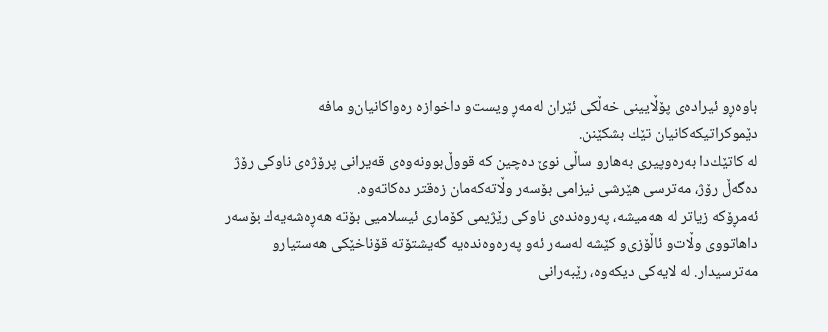باوه‌ڕ‌و ئیراده‌ی‌ پۆڵایینی‌ خه‌ڵكی‌ ئێران له‌مه‌ڕ ویست‌و داخوازه‌ ره‌واكانیان‌و مافه‌ دێموكراتیكه‌كانیان تێك بشكێنن.
له‌ كاتێك‌دا به‌ره‌وپیری‌ به‌هار‌و ساڵی‌ نوێ‌ ده‌چین كه‌ قووڵ‌بوونه‌وه‌ی‌ قه‌یرانی‌ پرۆژه‌ی‌ ناوكی‌ رۆژ ده‌گه‌ڵ رۆژ، مه‌ترسی هێرشی‌ نیزامی‌ بۆسه‌ر وڵاته‌كه‌مان زه‌قتر ده‌كاته‌وه‌.
ئه‌مڕۆكه‌ زیاتر له‌ هه‌میشه‌، په‌روه‌نده‌ی‌ ناوكی‌ رێژیمی‌ كۆماری‌ ئیسلامیی‌ بۆته‌ هه‌ڕه‌شه‌یه‌ك بۆسه‌ر داهاتووی‌ وڵات‌و ئاڵۆزی‌‌و كێشه‌ له‌سه‌ر ئه‌و په‌ره‌وه‌نده‌یه‌ گه‌یشتۆته‌ قۆناخێكی‌ هه‌ستیار‌و مه‌ترسیدار. له‌ لایه‌كی‌ دیكه‌وه‌، رێبه‌رانی‌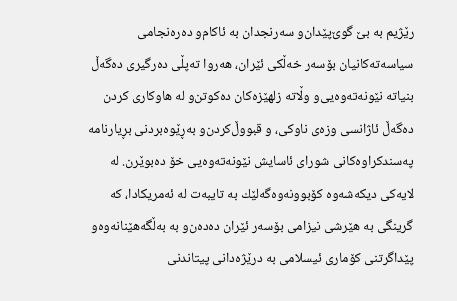رێژیم به‌ بێ‌ گوێ‌پێدان‌و سه‌رنجدان به‌ ئاكام‌و ده‌ره‌نجامی‌ سیاسه‌ته‌كانیان بۆسه‌ر خه‌ڵكی‌ ئێران، هه‌روا ته‌پڵی‌ ده‌رگیری‌ ده‌گه‌ڵ بنیاته‌ نێونه‌ته‌وه‌یی‌‌و وڵاته‌ زلهێزه‌كان ده‌كوتن‌و له‌ هاوكاری‌ كردن ده‌گه‌ڵ ئاژانسی وزه‌ی‌ ناوكی‌، ‌و قبووڵ‌كردن‌و به‌ڕێوه‌بردنی‌ بڕیارنامه‌ په‌سندكراوه‌كانی‌ شورای‌ ئاسایش نێونه‌ته‌وه‌یی‌ خۆ ده‌بوێرن. له‌ لایه‌كی‌ دیكه‌شه‌وه‌ كۆبوونه‌وه‌گه‌لێك به‌ تایبه‌ت له‌ ئه‌مریكادا، كه‌ گرینگی‌ به‌ هێرشی نیزامی‌ بۆسه‌ر ئێران ده‌ده‌ن‌و به‌ به‌ڵگه‌هێنانه‌وه‌‌و پێداگرتنی‌ كۆماری‌ ئیسلامی‌ به‌ درێژه‌دانی‌ پیتاندنی‌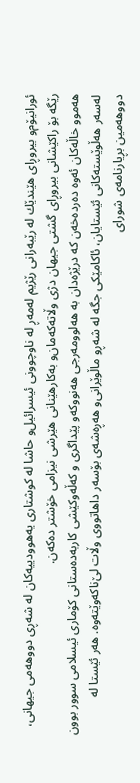ئورانیۆم‌و بیروڕای هێندێك له‌ رێبه‌رانی‌ رێژیم له‌مه‌ڕ له‌ ناوچوونی‌ ئیسرائیل‌و حاشا له‌ كوشتاری‌ یه‌هوودییه‌كان له‌ شه‌ڕی‌ دووهه‌می‌ جیهانی، رێگه‌ بۆ راكێشانی‌ بیروڕای‌ گشتی‌ جیهان دژی‌ وڵاته‌كه‌مان‌و به‌كارهێنانی‌ هێرشی نیزامی‌ خۆشتر ده‌كه‌ن.
هه‌موو خاڵه‌كان ئه‌وه‌ ده‌رده‌خه‌ن كه‌ درێژه‌دان به‌ هه‌لوومه‌رجی‌ هه‌نووكه‌‌و پێداگری‌ ‌و كه‌ڵه‌‌وكێشی‌ كاربه‌ده‌ستانی‌ كۆماری‌ ئیسلامی‌ سوور بوون له‌سه‌ر هه‌ڵوێسته‌كانی‌ ئێستایان، ئاكامێكی‌ جگه‌ له‌ شه‌ڕ‌و ماڵوێرانی‌‌و هه‌ڕه‌شه‌ی‌ بۆسه‌ر داهاتووی‌ وڵات لێ‌ناكه‌وێته‌وه‌. هه‌ر ئێستا له‌ دووهه‌مین بڕیارنامه‌ی‌ شورای‌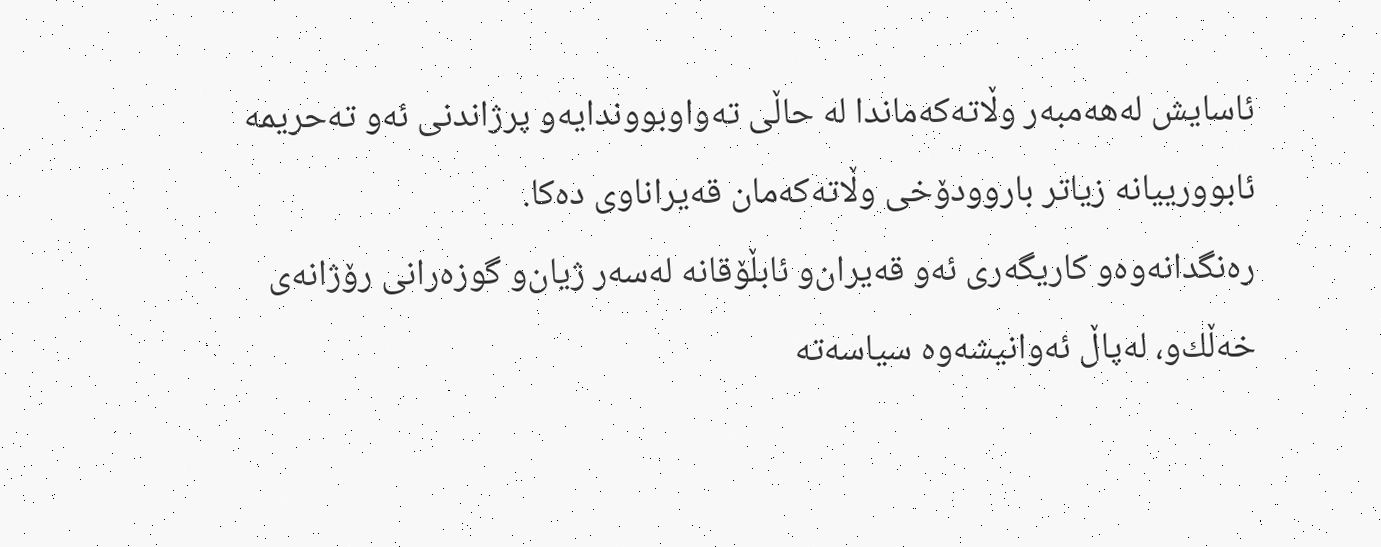ئاسایش له‌هه‌مبه‌ر وڵاته‌كه‌ماندا له‌ حاڵی‌ ته‌واوبووندایه‌‌و پرژاندنی‌ ئه‌و ته‌حریمه‌ ئابوورییانه‌ زیاتر باروودۆخی‌ وڵاته‌كه‌مان قه‌یراناوی‌ ده‌كا.
ره‌نگدانه‌وه‌‌و كاریگه‌ری‌ ئه‌و قه‌یران‌و ئابڵۆقانه‌ له‌سه‌ر ژیان‌و گوزه‌رانی‌ رۆژانه‌ی‌ خه‌ڵك‌و، له‌پاڵ ئه‌وانیشه‌وه‌ سیاسه‌ته‌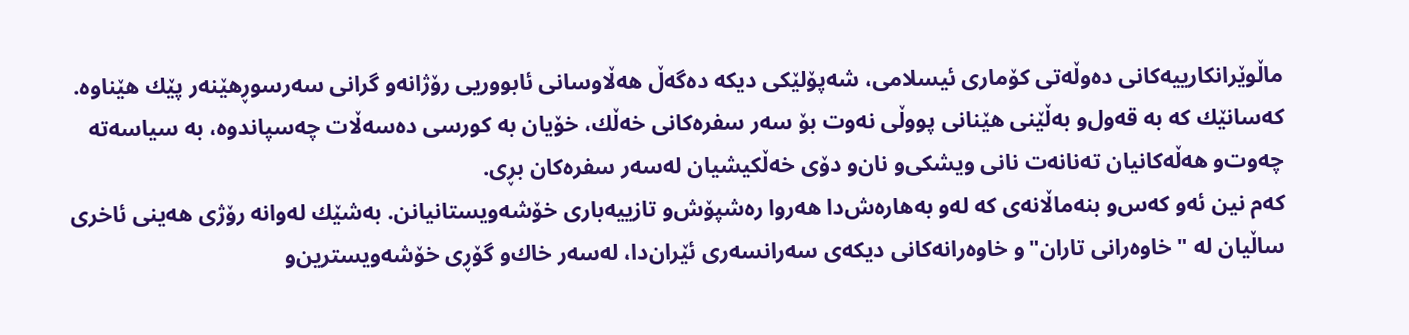ماڵوێرانكارییه‌كانی‌ ده‌وڵه‌تی‌ كۆماری‌ ئیسلامی‌، شه‌پۆلێكی‌ دیكه‌ ده‌گه‌ڵ هه‌ڵاوسانی‌ ئابووریی‌ رۆژانه‌‌و گرانی‌ سه‌رسوڕهێنه‌ر پێك هێناوه‌.
كه‌سانێك كه‌ به‌ قه‌ول‌و به‌ڵێنی‌ هێنانی‌ پووڵی‌ نه‌وت بۆ سه‌ر سفره‌كانی‌ خه‌ڵك، خۆیان به‌ كورسی‌ ده‌سه‌ڵات چه‌سپاندوه‌، به‌ سیاسه‌ته‌ چه‌وت‌و هه‌ڵه‌كانیان ته‌نانه‌ت نانی‌ ویشكی‌‌و نان‌و دۆی خه‌ڵكیشیان له‌سه‌ر سفره‌كان بڕی‌.
كه‌م نین ئه‌و كه‌س‌و بنه‌ماڵانه‌ی‌ كه‌ له‌و به‌هاره‌ش‌دا هه‌روا ره‌شپۆش‌و تازییه‌باری‌ خۆشه‌ویستانیانن. به‌شێك له‌وانه‌ رۆژی‌ هه‌ینی‌ ئاخری‌ ساڵیان له‌ "خاوه‌رانی‌ تاران"و خاوه‌رانه‌كانی‌ دیكه‌ی‌ سه‌رانسه‌ری‌ ئێران‌دا، له‌سه‌ر خاك‌و گۆڕی‌ خۆشه‌ویسترین‌و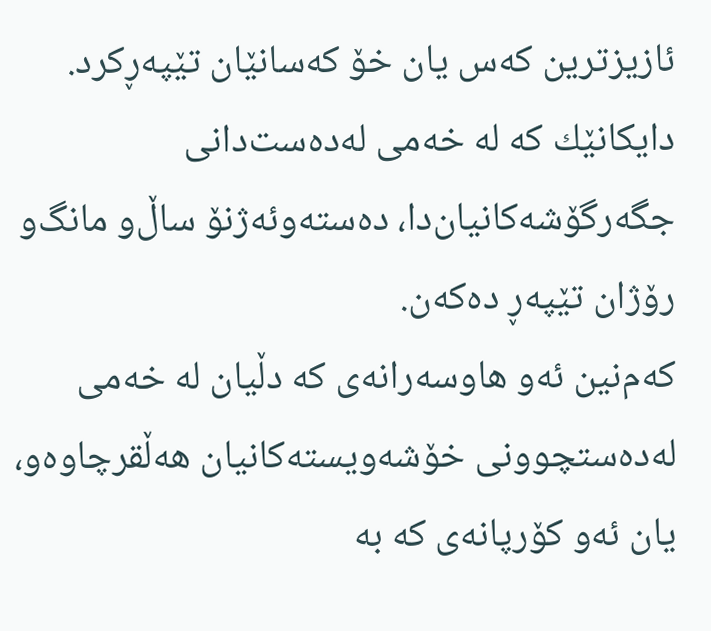ئازیزترین كه‌س یان خۆ كه‌سانێان تێپه‌ڕكرد. دایكانێك كه‌ له‌ خه‌می‌ له‌ده‌ست‌دانی‌ جگه‌رگۆشه‌كانیان‌دا، ده‌سته‌‌وئه‌ژنۆ ساڵ‌و مانگ‌و رۆژان تێپه‌ڕ ده‌كه‌ن.
كه‌م‌نین ئه‌و هاوسه‌رانه‌ی‌ كه‌ دڵیان له‌ خه‌می‌ له‌ده‌ستچوونی‌ خۆشه‌ویسته‌كانیان هه‌ڵقرچاوه‌‌و، یان ئه‌و كۆرپانه‌ی‌ كه‌ به‌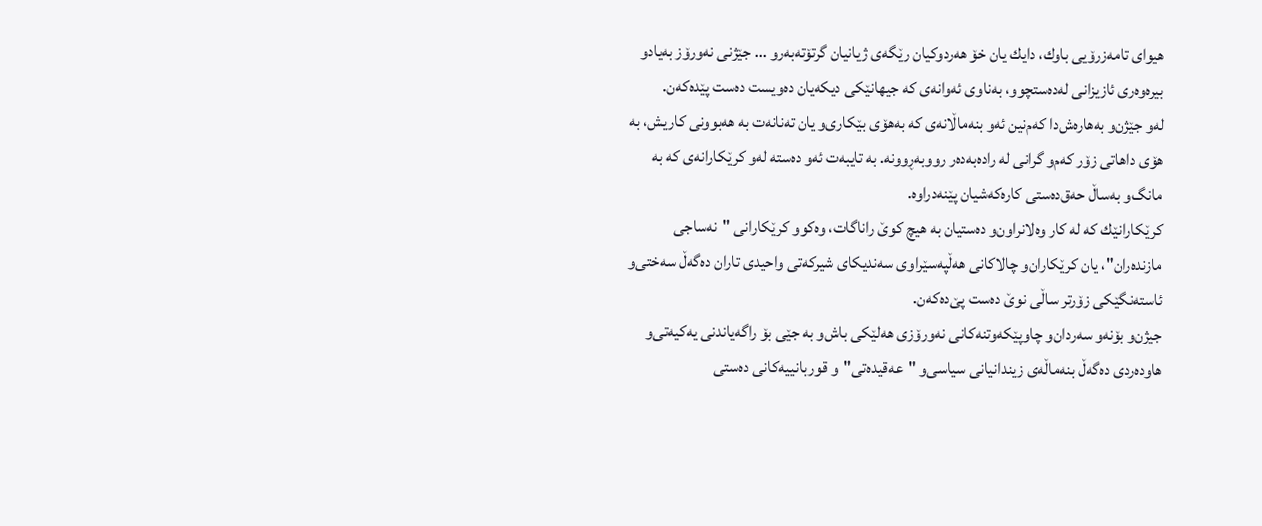هیوای‌ تامه‌زرۆیی‌ باوك، دایك یان خۆ هه‌ردوكیان رێگه‌ی‌ ژیانیان گرتۆته‌به‌ر‌و ... جێژنی‌ نه‌ورۆز به‌یاد‌و بیره‌وه‌ری‌ ئازیزانی‌ له‌ده‌ستچوو، به‌ناوی‌ ئه‌وانه‌ی‌ كه‌ جیهانێكی‌ دیكه‌یان ده‌ویست ده‌ست پێده‌كه‌ن.
له‌و جێژن‌و به‌هاره‌ش‌دا كه‌م‌نین ئه‌و بنه‌ماڵانه‌ی‌ كه‌ به‌هۆی بێكاری‌‌و یان ته‌نانه‌ت به‌ هه‌بوونی‌ كاریش، به‌ هۆی داهاتی‌ زۆر كه‌م‌و گرانی‌ له‌ راده‌به‌ده‌ر رووبه‌ڕوونه‌. به‌ تایبه‌ت ئه‌و ده‌سته‌ له‌و كرێكارانه‌ی‌ كه‌ به‌ مانگ‌و به‌ساڵ حه‌ق‌ده‌ستی‌ كاره‌كه‌شیان پێنه‌دراوه‌.
كرێكارانێك كه‌ له‌ كار وه‌لانراون‌و ده‌ستیان به‌ هیچ كوێ‌ راناگات، وه‌كوو كرێكارانی‌ "نه‌ساجی‌ مازنده‌ران"، یان كرێكاران‌و چالاكانی‌ هه‌ڵپه‌سێراوی‌ سه‌ندیكای‌ شیركه‌تی‌ واحیدی‌ تاران ده‌گه‌ڵ سه‌ختی‌‌و ئاسته‌نگێكی‌ زۆرتر ساڵی‌ نوێ‌ ده‌ست پێ‌ده‌كه‌ن.
جیژن‌و بۆنه‌‌و سه‌ردان‌و چاوپێكه‌وتنه‌كانی‌ نه‌ورۆزی‌ هه‌لێكی‌ باش‌و به‌ جێی‌ بۆ راگه‌یاندنی‌ یه‌كیه‌تی‌‌و هاوده‌ردی‌ ده‌گه‌ڵ بنه‌ماڵه‌ی‌ زیندانیانی‌ سیاسی‌و "عه‌قیده‌تی‌"و قوربانییه‌كانی‌ ده‌ستی‌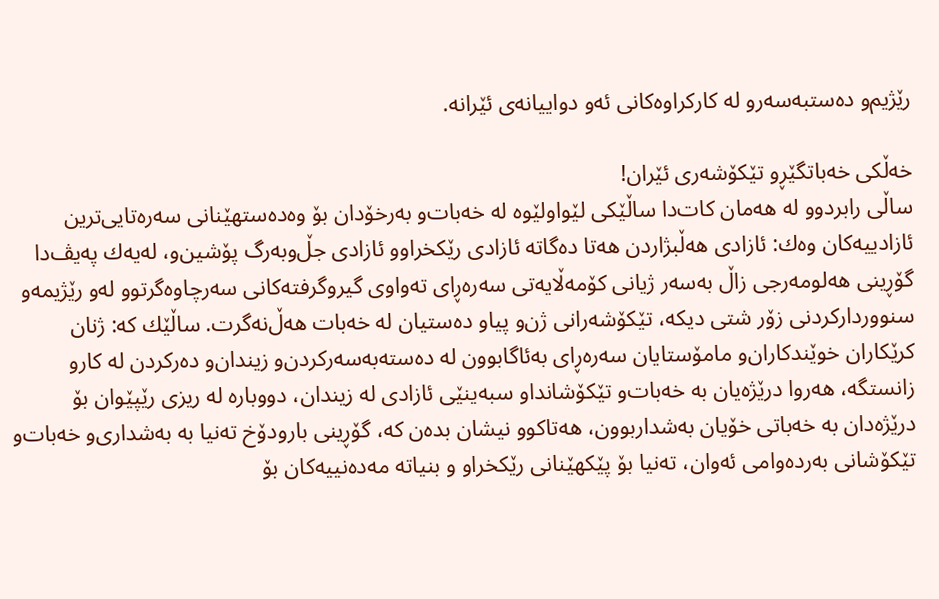رێژیم‌و ده‌ستبه‌سه‌ر‌و له‌ كاركراوه‌كانی‌ ئه‌و دواییانه‌ی‌ ئێرانه‌.

خه‌ڵكی‌ خه‌باتگێڕ‌و تێكۆشه‌ری‌ ئێران!
ساڵی‌ رابردوو له‌ هه‌مان كات‌دا ساڵێكی‌ لێواولێوه‌ له‌ خه‌بات‌و به‌رخۆدان بۆ وه‌ده‌ستهێنانی‌ سه‌ره‌تایی‌ترین ئازادییه‌كان وه‌ك: ئازادی‌ هه‌ڵبژاردن هه‌تا ده‌گاته‌ ئازادی‌ رێكخراو‌و ئازادی‌ جڵ‌وبه‌رگ پۆشین‌و، له‌یه‌ك په‌یڤ‌دا گۆڕینی‌ هه‌لومه‌رجی‌ زاڵ به‌سه‌ر ژیانی‌ كۆمه‌ڵایه‌تی‌ سه‌ره‌ڕای‌ ته‌واوی‌ گیروگرفته‌كانی‌ سه‌رچاوه‌گرتوو له‌و رێژیمه‌‌و سنوورداركردنی‌ زۆر شتی‌ دیكه‌، تێكۆشه‌رانی‌ ژن‌و پیاو ده‌ستیان له‌ خه‌بات هه‌ڵ‌نه‌گرت. ساڵێك كه‌: ژنان كرێكاران خوێندكاران‌و مامۆستایان سه‌ره‌ڕای‌ به‌ئاگابوون له‌ ده‌سته‌به‌سه‌ركردن‌و زیندان‌و ده‌ركردن له‌ كارو زانستگه‌، هه‌روا درێژه‌یان به‌ خه‌بات‌و تێكۆشاندا‌و سبه‌ینێی‌ ئازادی‌ له‌ زیندان، دووباره‌ له‌ ریزی‌ رێپێوان بۆ درێژه‌دان به‌ خه‌باتی‌ خۆیان به‌شداربوون، هه‌تاكوو نیشان بده‌ن كه‌، گۆڕینی‌ بارودۆخ ته‌نیا به‌ به‌شداری‌‌و خه‌بات‌و تێكۆشانی‌ به‌رده‌وامی‌ ئه‌وان، ته‌نیا بۆ پێكهێنانی‌ رێكخراو و بنیاته‌ مه‌ده‌نییه‌كان بۆ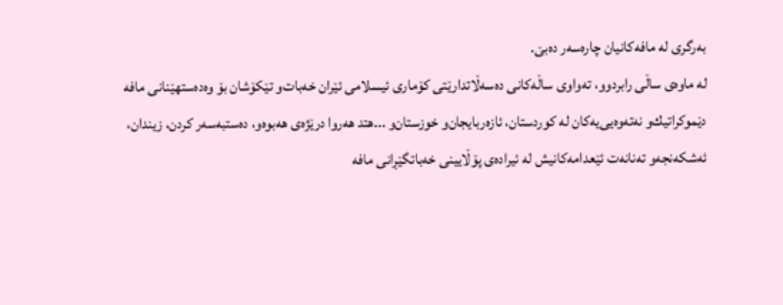به‌رگری‌ له‌ مافه‌كانیان چاره‌سه‌ر ده‌بێ‌.
له‌ ماوه‌ی‌ ساڵی‌ رابردوو، ته‌واوی‌ ساڵه‌كانی‌ ده‌سه‌ڵاتدارێتی‌ كۆماری ئیسلامی‌ ئێران خه‌بات‌و تێكۆشان بۆ وه‌ده‌ستهێنانی‌ مافه‌ دێموكراتیك‌و نه‌ته‌وه‌یی‌یه‌كان له‌ كوردستان، ئازه‌ربایجان‌و خوزستان‌و ...هتد هه‌روا درێژه‌ی‌ هه‌بوه‌و، ده‌ستبه‌سه‌ر كردن، زیندان، ئه‌شكه‌نجه‌‌و ته‌نانه‌ت ئێعدامه‌كانیش له‌ ئیراده‌ی‌ پۆڵایینی‌ خه‌باتگێڕانی‌ مافه‌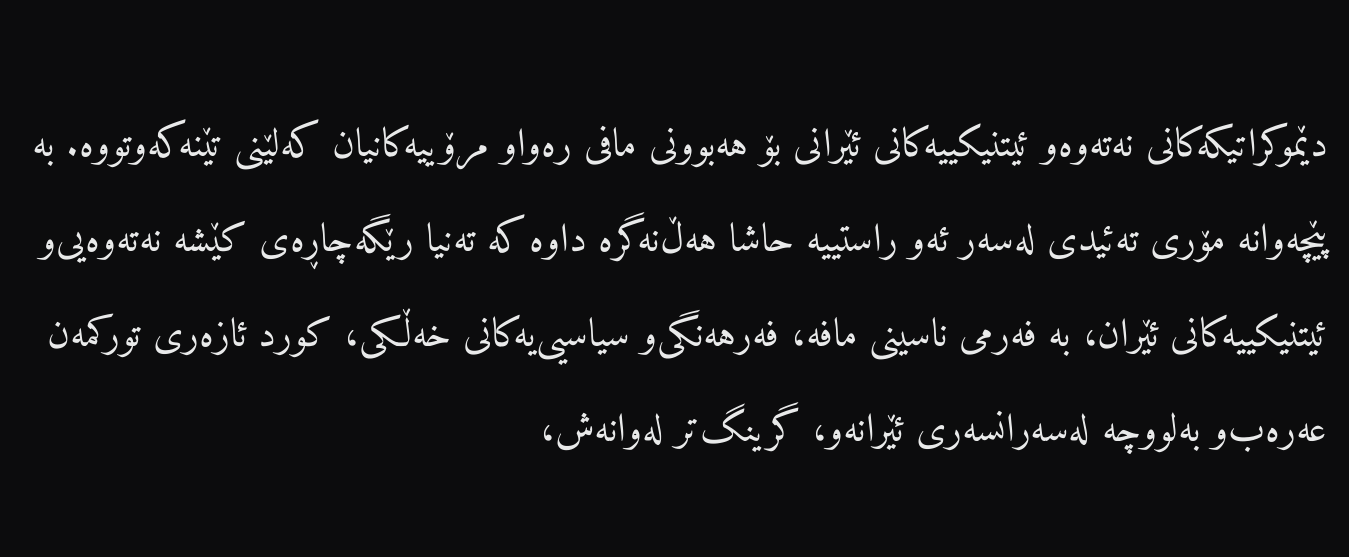دێموكراتیكه‌كانی‌ نه‌ته‌وه‌‌و ئیتنیكییه‌كانی‌ ئێرانی‌ بۆ هه‌بوونی‌ مافی‌ ره‌واو مرۆییه‌كانیان كه‌لێنی‌ تێنه‌كه‌وتووه‌. به‌ پێچه‌وانه‌ مۆری‌ ته‌ئیدی‌ له‌سه‌ر ئه‌و راستییه‌ حاشا هه‌ڵ‌نه‌گره‌ داوه‌ كه‌ ته‌نیا رێگه‌چاڕه‌ی‌ كێشه‌ نه‌ته‌وه‌یی‌‌و ئیتنیكییه‌كانی‌ ئێران، به‌ فه‌رمی‌ ناسینی‌ مافه‌، فه‌رهه‌نگی‌و سیاسیی‌یه‌كانی‌ خه‌ڵكی‌، كورد ئازه‌ری‌ توركمه‌ن عه‌ره‌ب‌و به‌لووچه‌ له‌سه‌رانسه‌ری‌ ئێرانه‌‌و، گرینگ‌تر له‌وانه‌ش،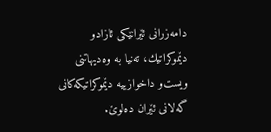دامه‌زرانی‌ ئێرانێكی‌ ئازاد‌و دێموكراتیك، ته‌نیا به‌ وه‌دیهاتنی‌ ویست‌و داخوازییه‌ دێموكراتیكه‌كانی‌ گه‌لانی ئێران ده‌لوێ‌.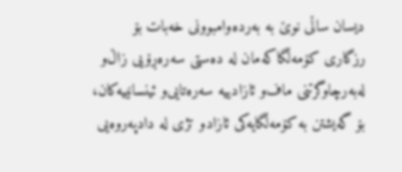دیسان ساڵی‌ نوێ‌ به‌ به‌رده‌وامبوونی‌ خه‌بات بۆ رزگاری‌ كۆمه‌ڵگاكه‌مان له‌ ده‌ستی‌ سه‌ره‌ڕۆیی‌ زاڵ‌و له‌به‌رچاوگرتنی‌ ماف‌و ئازادییه‌ سه‌ره‌تایی‌‌و ئینسانییه‌كان، بۆ گه‌یشتن به‌ كۆمه‌ڵگایه‌كی‌ ئازاد‌و تژی‌ له‌ دادپه‌روه‌یی‌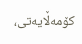كۆمه‌ڵایه‌تی‌،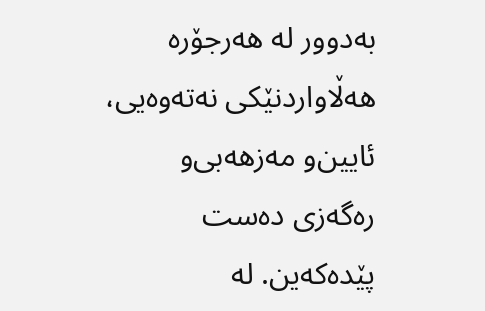به‌دوور له‌ هه‌رجۆره‌ هه‌ڵاواردنێكی‌ نه‌ته‌وه‌یی‌، ئایین‌و مه‌زهه‌بی‌‌و ره‌گه‌زی‌ ده‌ست پێده‌كه‌ین. له‌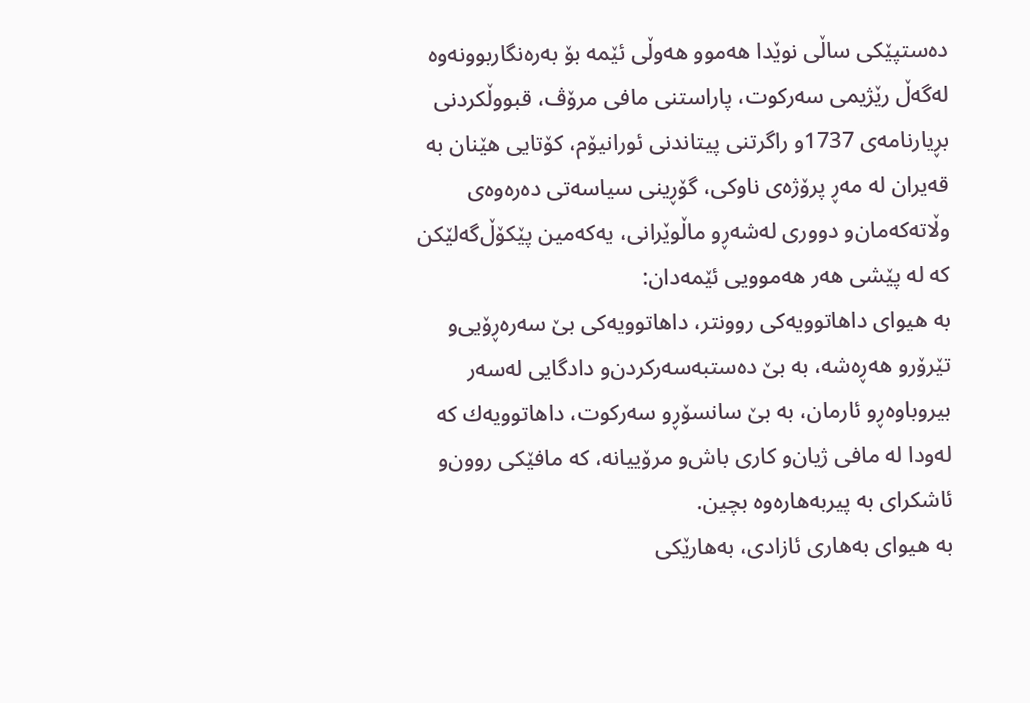ده‌ستپێكی‌ ساڵی‌ نوێدا هه‌موو هه‌وڵی‌ ئێمه‌ بۆ به‌ره‌نگاربوونه‌وه‌ له‌گه‌ڵ رێژیمی‌ سه‌ركوت، پاراستنی‌ مافی‌ مرۆڤ، قبووڵكردنی‌ بڕیارنامه‌ی‌ 1737و راگرتنی‌ پیتاندنی‌ ئورانیۆم، كۆتایی‌ هێنان به‌ قه‌یران له‌ مه‌ڕ پرۆژه‌ی‌ ناوكی‌، گۆڕینی‌ سیاسه‌تی‌ ده‌ره‌وه‌ی‌ وڵاته‌كه‌مان‌و دووری‌ له‌شه‌ڕ‌و ماڵوێرانی‌، یه‌كه‌مین پێكۆڵ‌گه‌لێكن كه‌ له‌ پێشی‌ هه‌ر هه‌موویی‌ ئێمه‌دان:
به‌ هیوای‌ داهاتوویه‌كی‌ روونتر، داهاتوویه‌كی‌ بێ‌ سه‌ره‌ڕۆیی‌‌و تێرۆر‌و هه‌ڕه‌شه‌، به‌ بێ‌ ده‌ستبه‌سه‌ركردن‌و دادگایی‌ له‌سه‌ر بیروباوه‌ڕ‌و ئارمان، به‌ بێ‌ سانسۆڕ‌و سه‌ركوت، داهاتوویه‌ك كه‌ له‌ودا له‌ مافی‌ ژیان‌و كاری‌ باش‌و مرۆییانه‌، كه‌ مافێكی‌ روون‌و ئاشكرای‌ به‌ پیربه‌هاره‌وه‌ بچین.
به‌ هیوای‌ به‌هاری ئازادی‌، به‌هارێكی‌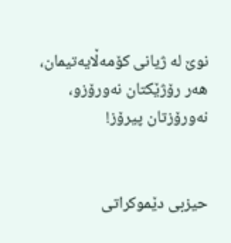نوێ‌ له‌ ژیانی‌ كۆمه‌ڵایه‌تیمان، هه‌ر رۆژێكتان نه‌ورۆز‌و، نه‌ورۆزتان پیرۆز!


حیزبی‌ دێموكراتی‌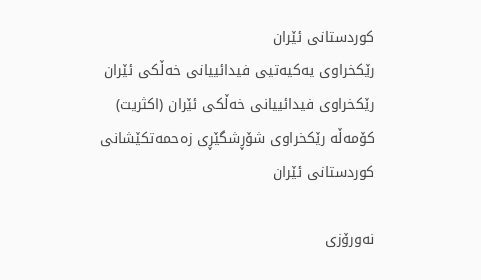كوردستانی‌ ئێران
رێكخراوی‌ یه‌كیه‌تیی‌ فیدائییانی‌ خه‌ڵكی‌ ئێران
رێكخراوی‌ فیدائییانی‌ خه‌ڵكی‌ ئێران (اكثریت)
كۆمه‌ڵه‌ رێكخراوی‌ شۆڕشگێڕی‌ زه‌حمه‌تكێشانی‌ كوردستانی‌ ئێران

نه‌ورۆزی‌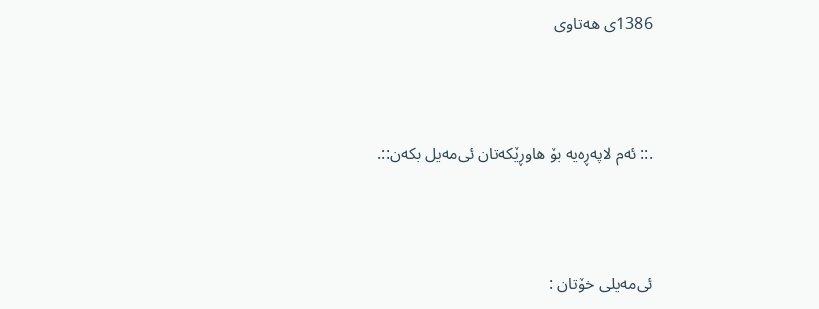1386ی‌ هه‌تاوی‌



.:: ئه‌م لاپه‌ڕه‌یه بۆ هاوڕێکه‌تان ئی‌مه‌یل بکه‌ن::.



ئی‌مه‌یلی خۆتان :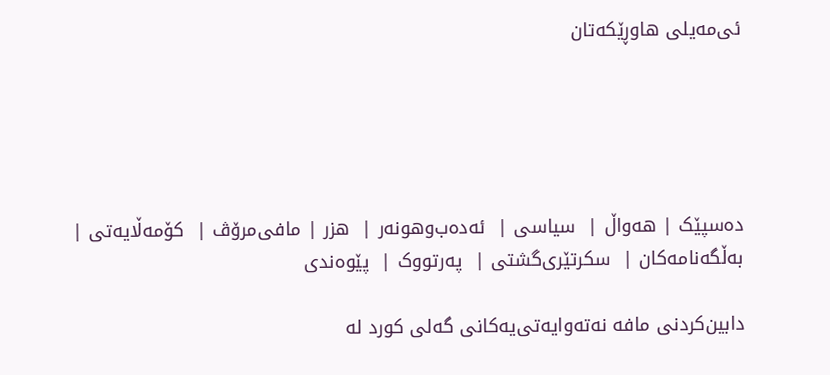ئی‌مه‌یلی هاوڕێکه‌تان





ده‌سپێک | هه‌واڵ |  سیاسی |  ئه‌ده‌ب‌وهونه‌ر |  هزر | مافی‌مرۆڤ |  کۆمه‌ڵایه‌تی |  به‌ڵگه‌نامه‌کان |  سکرتێری‌گشتی |  په‌رتووک |  پێوه‌ندی

دابین‌كردنی‌ مافه‌ نه‌ته‌وایه‌تی‌یه‌کانی گه‌لی‌ كورد له‌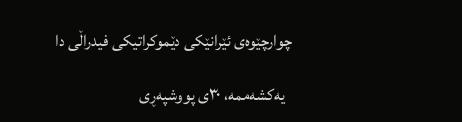چوارچێوه‌ی ئێرانێکی دێموكراتیكی‌ فیدراڵی‌ دا

  یه‌کشه‌ممه، ۳۰‌ی پوو‌شپه‌ڕی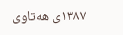۱۳۸۷ی هه‌تاوی